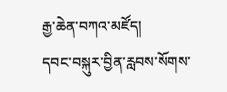རྒྱ་ཆེན་བཀའ་མཛོད།
དབང་བསྐུར་བྱིན་རླབས་སོགས་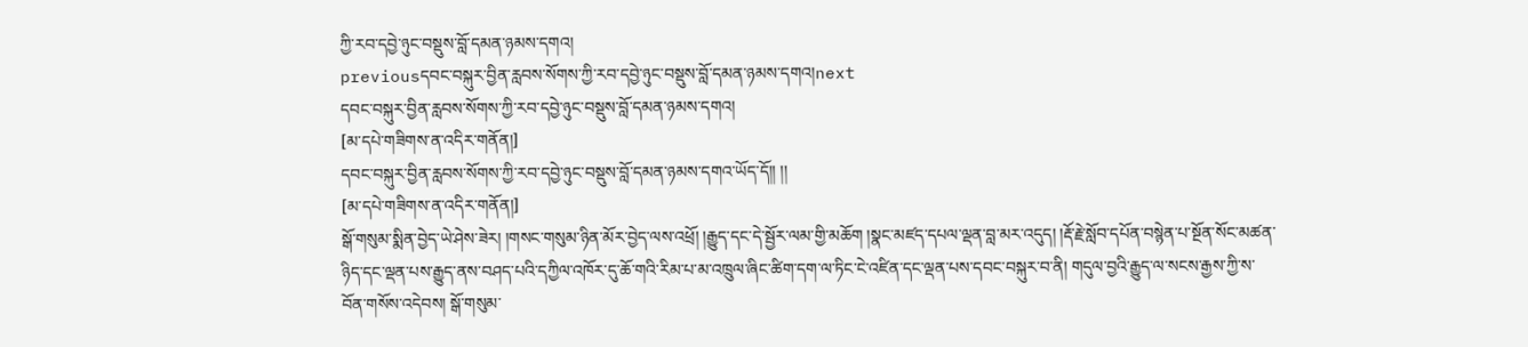ཀྱི་རབ་དབྱེ་ཉུང་བསྡུས་བློ་དམན་ཉམས་དགའ།
previousདབང་བསྐུར་བྱིན་རླབས་སོགས་ཀྱི་རབ་དབྱེ་ཉུང་བསྡུས་བློ་དམན་ཉམས་དགའ།next
དབང་བསྐུར་བྱིན་རླབས་སོགས་ཀྱི་རབ་དབྱེ་ཉུང་བསྡུས་བློ་དམན་ཉམས་དགའ།
[མ་དཔེ་གཟིགས་ན་འདིར་གནོན།]
དབང་བསྐུར་བྱིན་རླབས་སོགས་ཀྱི་རབ་དབྱེ་ཉུང་བསྡུས་བློ་དམན་ཉམས་དགའ་ཡོད་དོ།། །།
[མ་དཔེ་གཟིགས་ན་འདིར་གནོན།]
སྒོ་གསུམ་སྨིན་བྱེད་ཡེ་ཤེས་ཟེར། །གསང་གསུམ་ཉིན་མོར་བྱེད་ལས་འཕྲོ། །རྒྱུད་དང་དེ་སྦྱོར་ལམ་གྱི་མཆོག །སྣང་མཛད་དཔལ་ལྡན་བླ་མར་འདུད། །རྡོ་རྗེ་སློབ་དཔོན་བསྙེན་པ་སྔོན་སོང་མཚན་ཉིད་དང་ལྡན་པས་རྒྱུད་ནས་བཤད་པའི་དཀྱིལ་འཁོར་དུ་ཆོ་གའི་རིམ་པ་མ་འཁྲུལ་ཞིང་ཚིག་དག་ལ་ཏིང་ངེ་འཛིན་དང་ལྡན་པས་དབང་བསྐུར་བ་ནི། གདུལ་བྱའི་རྒྱུད་ལ་སངས་རྒྱས་ཀྱི་ས་བོན་གསོས་འདེབས། སྒོ་གསུམ་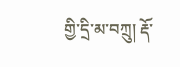གྱི་དྲི་མ་བཀྲུ། རྡོ་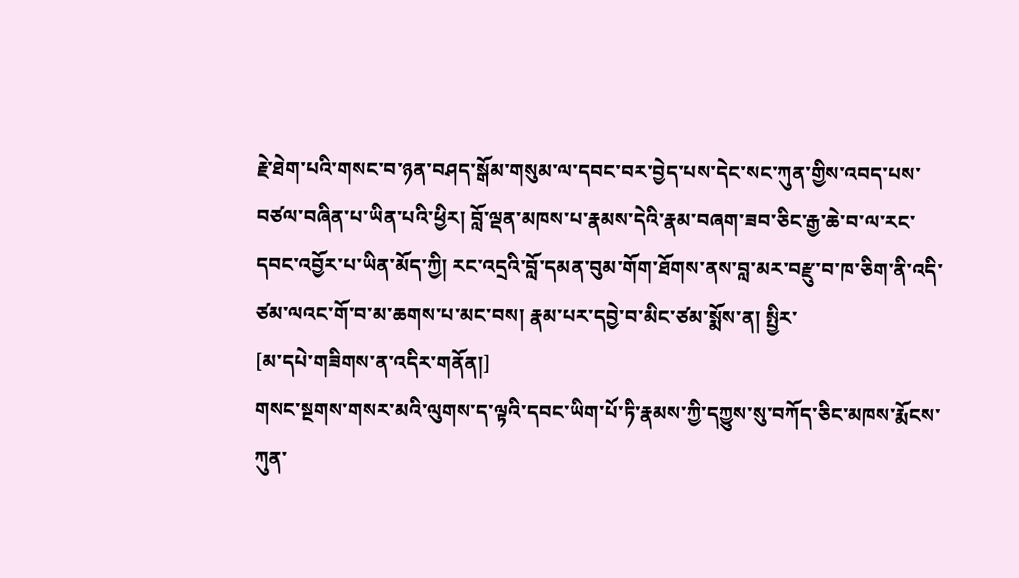རྗེ་ཐེག་པའི་གསང་བ་ཉན་བཤད་སྒོམ་གསུམ་ལ་དབང་བར་བྱེད་པས་དེང་སང་ཀུན་གྱིས་འབད་པས་བཙལ་བཞིན་པ་ཡིན་པའི་ཕྱིར། བློ་ལྡན་མཁས་པ་རྣམས་དེའི་རྣམ་བཞག་ཟབ་ཅིང་རྒྱ་ཆེ་བ་ལ་རང་དབང་འབྱོར་པ་ཡིན་མོད་ཀྱི། རང་འདྲའི་བློ་དམན་བུམ་གོག་ཐོགས་ནས་བླ་མར་བརྫུ་བ་ཁ་ཅིག་ནི་འདི་ཙམ་ལའང་གོ་བ་མ་ཆགས་པ་མང་བས། རྣམ་པར་དབྱེ་བ་མིང་ཙམ་སྨོས་ན། སྤྱིར་
[མ་དཔེ་གཟིགས་ན་འདིར་གནོན།]
གསང་སྔགས་གསར་མའི་ལུགས་ད་ལྟའི་དབང་ཡིག་པོ་ཏི་རྣམས་ཀྱི་དཀྱུས་སུ་བཀོད་ཅིང་མཁས་རྨོངས་ཀུན་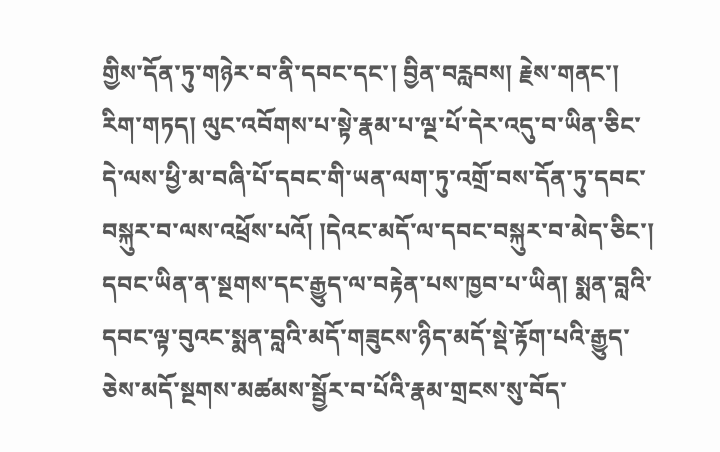གྱིས་དོན་ཏུ་གཉེར་བ་ནི་དབང་དང་། བྱིན་བརླབས། རྗེས་གནང་། རིག་གཏད། ལུང་འབོགས་པ་སྟེ་རྣམ་པ་ལྔ་པོ་དེར་འདུ་བ་ཡིན་ཅིང་དེ་ལས་ཕྱི་མ་བཞི་པོ་དབང་གི་ཡན་ལག་ཏུ་འགྲོ་བས་དོན་ཏུ་དབང་བསྐུར་བ་ལས་འཕྲོས་པའོ། །དེའང་མདོ་ལ་དབང་བསྐུར་བ་མེད་ཅིང་། དབང་ཡིན་ན་སྔགས་དང་རྒྱུད་ལ་བརྟེན་པས་ཁྱབ་པ་ཡིན། སྨན་བླའི་དབང་ལྟ་བུའང་སྨན་བླའི་མདོ་གཟུངས་ཉིད་མདོ་སྡེ་རྟོག་པའི་རྒྱུད་ཅེས་མདོ་སྔགས་མཚམས་སྦྱོར་བ་པོའི་རྣམ་གྲངས་སུ་བོད་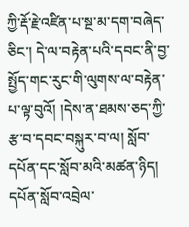ཀྱི་རྡོ་རྗེ་འཛིན་པ་སྔ་མ་དག་བཞེད་ཅིང་། དེ་ལ་བརྟེན་པའི་དབང་ནི་བྱ་སྤྱོད་གང་རུང་གི་ལུགས་ལ་བརྟེན་པ་ལྟ་བུའོ། །དེས་ན་ཐམས་ཅད་ཀྱི་རྩ་བ་དབང་བསྐུར་བ་ལ། སློབ་དཔོན་དང་སློབ་མའི་མཚན་ཉིད། དཔོན་སློབ་འབྲེལ་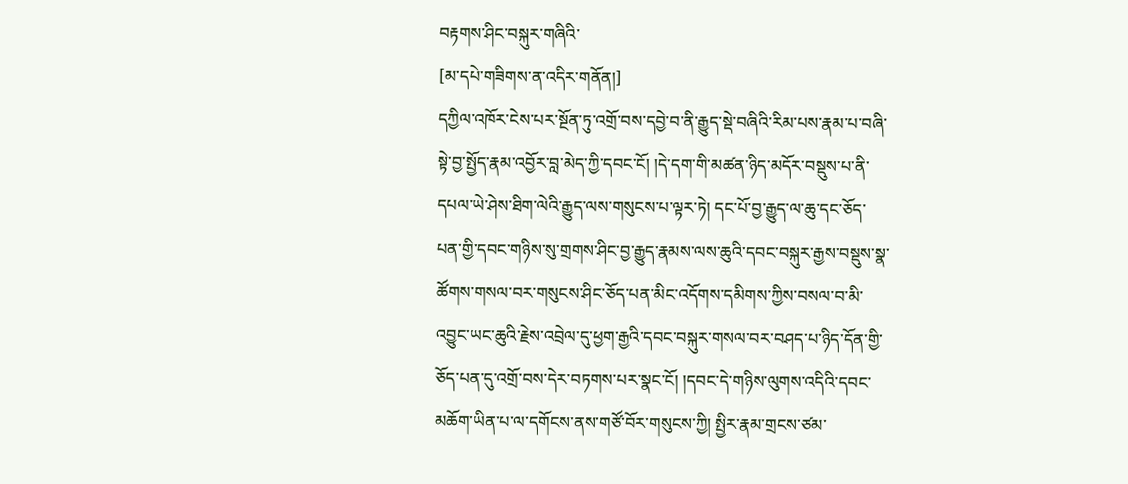བརྟགས་ཤིང་བསྐུར་གཞིའི་
[མ་དཔེ་གཟིགས་ན་འདིར་གནོན།]
དཀྱིལ་འཁོར་ངེས་པར་སྔོན་ཏུ་འགྲོ་བས་དབྱེ་བ་ནི་རྒྱུད་སྡེ་བཞིའི་རིམ་པས་རྣམ་པ་བཞི་སྟེ་བྱ་སྤྱོད་རྣམ་འབྱོར་བླ་མེད་ཀྱི་དབང་ངོ། །དེ་དག་གི་མཚན་ཉིད་མདོར་བསྡུས་པ་ནི་དཔལ་ཡེ་ཤེས་ཐིག་ལེའི་རྒྱུད་ལས་གསུངས་པ་ལྟར་ཏེ། དང་པོ་བྱ་རྒྱུད་ལ་ཆུ་དང་ཅོད་པན་གྱི་དབང་གཉིས་སུ་གྲགས་ཤིང་བྱ་རྒྱུད་རྣམས་ལས་ཆུའི་དབང་བསྐུར་རྒྱས་བསྡུས་སྣ་ཚོགས་གསལ་བར་གསུངས་ཤིང་ཅོད་པན་མིང་འདོགས་དམིགས་ཀྱིས་བསལ་བ་མི་འབྱུང་ཡང་ཆུའི་རྗེས་འབྲེལ་དུ་ཕྱག་རྒྱའི་དབང་བསྐུར་གསལ་བར་བཤད་པ་ཉིད་དོན་གྱི་ཅོད་པན་དུ་འགྲོ་བས་དེར་བཏགས་པར་སྣང་ངོ། །དབང་དེ་གཉིས་ལུགས་འདིའི་དབང་མཆོག་ཡིན་པ་ལ་དགོངས་ནས་གཙོ་བོར་གསུངས་ཀྱི། སྤྱིར་རྣམ་གྲངས་ཙམ་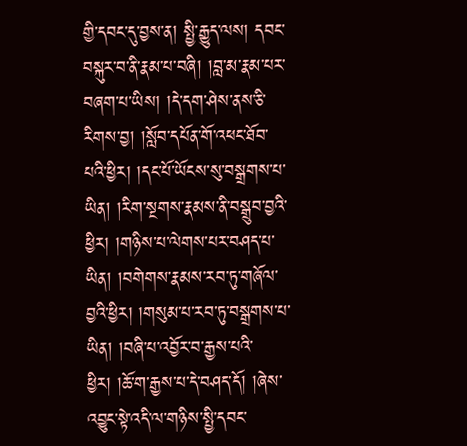གྱི་དབང་དུ་བྱས་ན། སྤྱི་རྒྱུད་ལས། དབང་བསྐུར་བ་ནི་རྣམ་པ་བཞི། །བླ་མ་རྣམ་པར་བཞག་པ་ཡིས། །དེ་དག་ཤེས་ནས་ཅི་རིགས་བྱ། །སློབ་དཔོན་གོ་འཕང་ཐོབ་པའི་ཕྱིར། །དང་པོ་ཡོངས་སུ་བསྒྲགས་པ་ཡིན། །རིག་སྔགས་རྣམས་ནི་བསྒྲུབ་བྱའི་ཕྱིར། །གཉིས་པ་ལེགས་པར་བཤད་པ་ཡིན། །བགེགས་རྣམས་རབ་ཏུ་གཞོལ་བྱའི་ཕྱིར། །གསུམ་པ་རབ་ཏུ་བསྒྲགས་པ་ཡིན། །བཞི་པ་འབྱོར་བ་རྒྱས་པའི་ཕྱིར། །ཆོ་ག་རྒྱས་པ་དེ་བཤད་དོ། །ཞེས་འབྱུང་སྟེ་འདི་ལ་གཉིས་སྤྱི་དབང་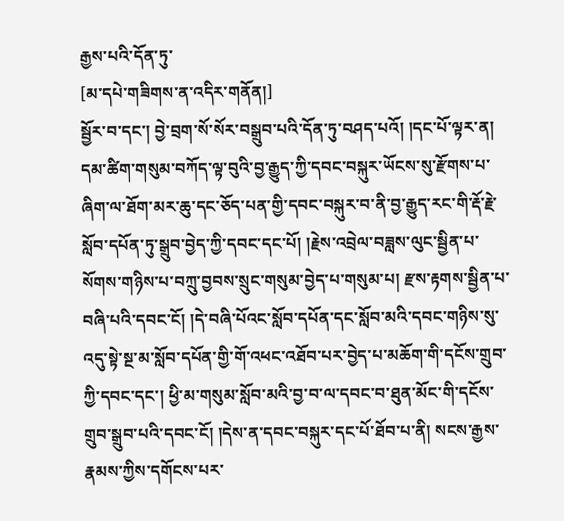རྒྱས་པའི་དོན་ཏུ་
[མ་དཔེ་གཟིགས་ན་འདིར་གནོན།]
སྦྱོར་བ་དང་། བྱེ་བྲག་སོ་སོར་བསྒྲུབ་པའི་དོན་ཏུ་བཤད་པའོ། །དང་པོ་ལྟར་ན། དམ་ཚིག་གསུམ་བཀོད་ལྟ་བུའི་བྱ་རྒྱུད་ཀྱི་དབང་བསྐུར་ཡོངས་སུ་རྫོགས་པ་ཞིག་ལ་ཐོག་མར་ཆུ་དང་ཅོད་པན་གྱི་དབང་བསྐུར་བ་ནི་བྱ་རྒྱུད་རང་གི་རྡོ་རྗེ་སློབ་དཔོན་ཏུ་སྒྲུབ་བྱེད་ཀྱི་དབང་དང་པོ། །རྗེས་འབྲེལ་བཟླས་ལུང་སྦྱིན་པ་སོགས་གཉིས་པ་བཀྲུ་བྱབས་སྲུང་གསུམ་བྱེད་པ་གསུམ་པ། རྫས་རྟགས་སྦྱིན་པ་བཞི་པའི་དབང་ངོ། །དེ་བཞི་པོའང་སློབ་དཔོན་དང་སློབ་མའི་དབང་གཉིས་སུ་འདུ་སྟེ་སྔ་མ་སློབ་དཔོན་གྱི་གོ་འཕང་འཐོབ་པར་བྱེད་པ་མཆོག་གི་དངོས་གྲུབ་ཀྱི་དབང་དང་། ཕྱི་མ་གསུམ་སློབ་མའི་བྱ་བ་ལ་དབང་བ་ཐུན་མོང་གི་དངོས་གྲུབ་སྒྲུབ་པའི་དབང་ངོ། །དེས་ན་དབང་བསྐུར་དང་པོ་ཐོབ་པ་ནི། སངས་རྒྱས་རྣམས་ཀྱིས་དགོངས་པར་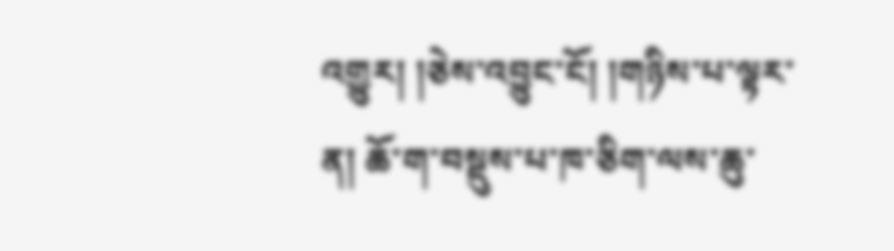འགྱུར། །ཅེས་འབྱུང་ངོ། །གཉིས་པ་ལྟར་ན། ཆོ་ག་བསྡུས་པ་ཁ་ཅིག་ལས་ཆུ་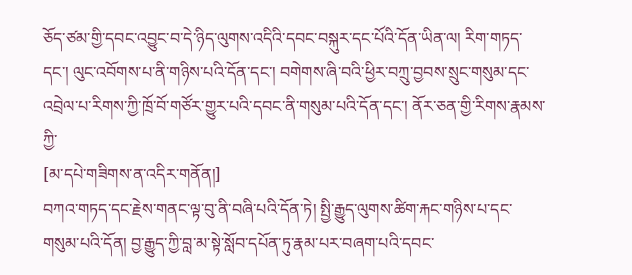ཅོད་ཙམ་གྱི་དབང་འབྱུང་བ་དེ་ཉིད་ལུགས་འདིའི་དབང་བསྐུར་དང་པོའི་དོན་ཡིན་ལ། རིག་གཏད་དང་། ལུང་འབོགས་པ་ནི་གཉིས་པའི་དོན་དང་། བགེགས་ཞི་བའི་ཕྱིར་བཀྲུ་བྱབས་སྲུང་གསུམ་དང་འབྲེལ་པ་རིགས་ཀྱི་ཁྲོ་བོ་གཙོར་གྱུར་པའི་དབང་ནི་གསུམ་པའི་དོན་དང་། ནོར་ཅན་གྱི་རིགས་རྣམས་ཀྱི་
[མ་དཔེ་གཟིགས་ན་འདིར་གནོན།]
བཀའ་གཏད་དང་རྗེས་གནང་ལྟ་བུ་ནི་བཞི་པའི་དོན་ཏེ། སྤྱི་རྒྱུད་ལུགས་ཚིག་རྐང་གཉིས་པ་དང་གསུམ་པའི་དོན། བྱ་རྒྱུད་ཀྱི་བླ་མ་སྟེ་སློབ་དཔོན་ཏུ་རྣམ་པར་བཞག་པའི་དབང་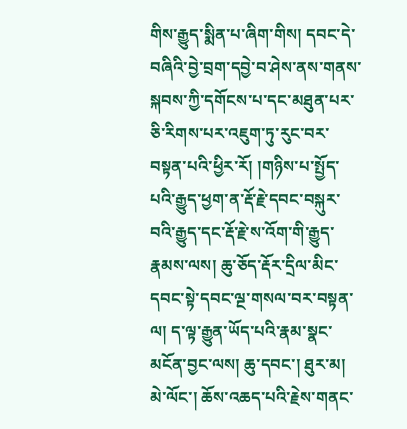གིས་རྒྱུད་སྨིན་པ་ཞིག་གིས། དབང་དེ་བཞིའི་བྱེ་བྲག་དབྱེ་བ་ཤེས་ནས་གནས་སྐབས་ཀྱི་དགོངས་པ་དང་མཐུན་པར་ཅི་རིགས་པར་འཇུག་ཏུ་རུང་བར་བསྟན་པའི་ཕྱིར་རོ། །གཉིས་པ་སྤྱོད་པའི་རྒྱུད་ཕྱག་ན་རྡོ་རྗེ་དབང་བསྐུར་བའི་རྒྱུད་དང་རྡོ་རྗེ་ས་འོག་གི་རྒྱུད་རྣམས་ལས། ཆུ་ཅོད་རྡོར་དྲིལ་མིང་དབང་སྟེ་དབང་ལྔ་གསལ་བར་བསྟན་ལ། ད་ལྟ་རྒྱུན་ཡོད་པའི་རྣམ་སྣང་མངོན་བྱང་ལས། ཆུ་དབང་། ཐུར་མ། མེ་ལོང་། ཆོས་འཆད་པའི་རྗེས་གནང་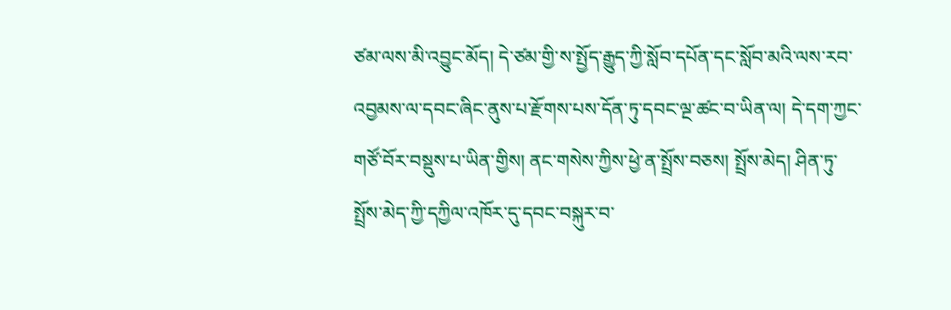ཙམ་ལས་མི་འབྱུང་མོད། དེ་ཙམ་གྱི་ས་སྤྱོད་རྒྱུད་ཀྱི་སློབ་དཔོན་དང་སློབ་མའི་ལས་རབ་འབྱམས་ལ་དབང་ཞིང་ནུས་པ་རྫོགས་པས་དོན་ཏུ་དབང་ལྔ་ཚང་བ་ཡིན་ལ། དེ་དག་ཀྱང་གཙོ་བོར་བསྡུས་པ་ཡིན་གྱིས། ནང་གསེས་ཀྱིས་ཕྱེ་ན་སྤྲོས་བཅས། སྤྲོས་མེད། ཤིན་ཏུ་སྤྲོས་མེད་ཀྱི་དཀྱིལ་འཁོར་དུ་དབང་བསྐུར་བ་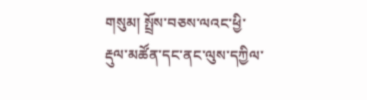གསུམ། སྤྲོས་བཅས་ལའང་ཕྱི་རྡུལ་མཚོན་དང་ནང་ལུས་དཀྱིལ་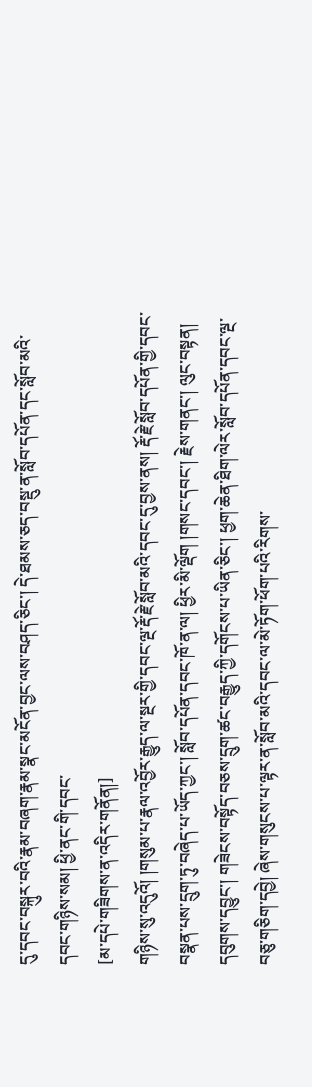དུ་དབང་བསྐུར་བའི་རྣམ་བཞག་རྣམ་སྣང་མངོན་བྱང་ལས་བཤད་ཅིང་། དེ་ཐམས་ཅད་བསྡུ་ན་སློབ་དཔོན་དང་སློབ་མའི་དབང་གཉིས་སམ། ཕྱི་ནང་གི་དབང་
[མ་དཔེ་གཟིགས་ན་འདིར་གནོན།]
གཉིས་སུ་འདུའོ། །གསུམ་པ་རྣལ་འབྱོར་རྒྱུད་ལ་སྔར་གྱི་དབང་ལྔ་རྡོ་རྗེ་སློབ་མའི་དབང་དུ་བྱས་ནས། རྡོ་རྗེ་སློབ་དཔོན་གྱི་དབང་བསྣན་པས་དྲུག་ཏུ་བཞེད་པ་ཡོད་ཀྱང་། སློབ་དཔོན་དབང་ཁོ་ན་ལ། ཕྱིར་མི་ལྡོག །གསང་དབང་། རྗེས་གནང་། ལུང་བསྟན། དབུགས་དབྱུང་། གཟེངས་བསྟོད་བཅས་དྲུག་ཚང་བརྒྱུད་ཀྱི་དགོངས་པ་ཡིན་ཅིང་། ཕྱག་ཆེན་ཐིག་ལེར་སློབ་དཔོན་དབང་ལྔ་བཅུ་གཅིག་དབྱེ། ཞེས་གསུངས་པ་ལྟར་ན་སློབ་མའི་དབང་ལ་མེ་ཏོག་ཕོག་པའི་རིགས་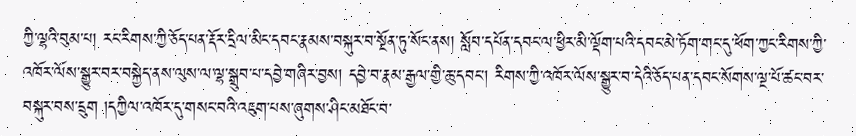ཀྱི་ལྷའི་བུམ་པ། རང་རིགས་ཀྱི་ཅོད་པན་རྡོར་དྲིལ་མིང་དབང་རྣམས་བསྐུར་བ་སྔོན་ཏུ་སོང་ནས། སློབ་དཔོན་དབང་ལ་ཕྱིར་མི་ལྡོག་པའི་དབང་མེ་ཏོག་གང་དུ་ཕོག་ཀྱང་རིགས་ཀྱི་འཁོར་ལོས་སྒྱུར་བར་བསྐྱེད་ནས་ལུས་ལ་ལྷ་སྒྲུབ་པ་དབྱེ་གཞིར་བྱས། དབྱེ་བ་རྣམ་རྒྱལ་གྱི་ཆུ་དབང་། རིགས་ཀྱི་འཁོར་ལོས་སྒྱུར་བ་དེའི་ཅོད་པན་དབང་སོགས་ལྔ་པོ་ཚང་བར་བསྐུར་བས་དྲུག །དཀྱིལ་འཁོར་དུ་གསང་བའི་འཇུག་པས་ཞུགས་ཤིང་མཐོང་བ་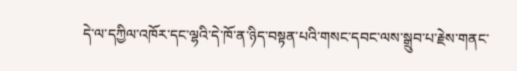དེ་ལ་དཀྱིལ་འཁོར་དང་ལྷའི་དེ་ཁོ་ན་ཉིད་བསྟན་པའི་གསང་དབང་ལས་སྒྲུབ་པ་རྗེས་གནང་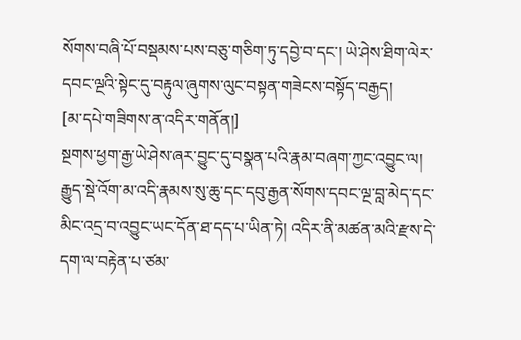སོགས་བཞི་པོ་བསྡམས་པས་བཅུ་གཅིག་ཏུ་དབྱེ་བ་དང་། ཡེ་ཤེས་ཐིག་ལེར་དབང་ལྔའི་སྟེང་དུ་བརྟུལ་ཞུགས་ལུང་བསྟན་གཟེངས་བསྟོད་བརྒྱད།
[མ་དཔེ་གཟིགས་ན་འདིར་གནོན།]
སྔགས་ཕྱག་རྒྱ་ཡེ་ཤེས་ཞར་བྱུང་དུ་བསྣན་པའི་རྣམ་བཞག་ཀྱང་འབྱུང་ལ། རྒྱུད་སྡེ་འོག་མ་འདི་རྣམས་སུ་ཆུ་དང་དབུ་རྒྱན་སོགས་དབང་ལྔ་བླ་མེད་དང་མིང་འདྲ་བ་འབྱུང་ཡང་དོན་ཐ་དད་པ་ཡིན་ཏེ། འདིར་ནི་མཚན་མའི་རྫས་དེ་དག་ལ་བརྟེན་པ་ཙམ་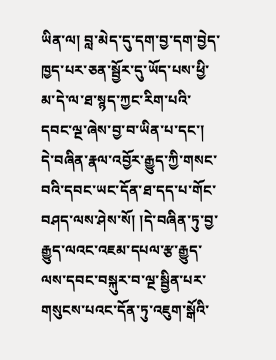ཡིན་ལ། བླ་མེད་དུ་དག་བྱ་དག་བྱེད་ཁྱད་པར་ཅན་སྦྱོར་དུ་ཡོད་པས་ཕྱི་མ་དེ་ལ་ཐ་སྙད་ཀྱང་རིག་པའི་དབང་ལྔ་ཞེས་བྱ་བ་ཡིན་པ་དང་། དེ་བཞིན་རྣལ་འབྱོར་རྒྱུད་ཀྱི་གསང་བའི་དབང་ཡང་དོན་ཐ་དད་པ་གོང་བཤད་ལས་ཤེས་སོ། །དེ་བཞིན་ཏུ་བྱ་རྒྱུད་ལའང་འཇམ་དཔལ་རྩ་རྒྱུད་ལས་དབང་བསྐུར་བ་ལྔ་སྦྱིན་པར་གསུངས་པའང་དོན་ཏུ་འཇུག་སྒོའི་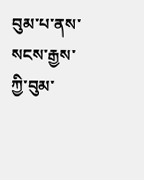བུམ་པ་ནས་སངས་རྒྱས་ཀྱི་བུམ་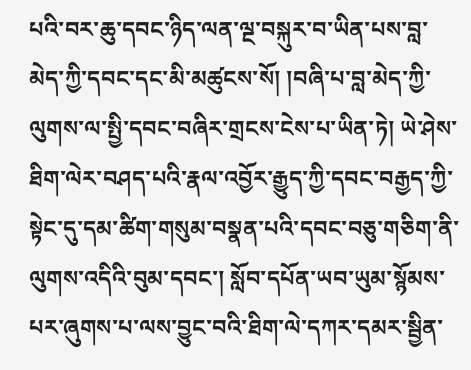པའི་བར་ཆུ་དབང་ཉིད་ལན་ལྔ་བསྐུར་བ་ཡིན་པས་བླ་མེད་ཀྱི་དབང་དང་མི་མཚུངས་སོ། །བཞི་པ་བླ་མེད་ཀྱི་ལུགས་ལ་སྤྱི་དབང་བཞིར་གྲངས་ངེས་པ་ཡིན་ཏེ། ཡེ་ཤེས་ཐིག་ལེར་བཤད་པའི་རྣལ་འབྱོར་རྒྱུད་ཀྱི་དབང་བརྒྱད་ཀྱི་སྟེང་དུ་དམ་ཚིག་གསུམ་བསྣན་པའི་དབང་བཅུ་གཅིག་ནི་ལུགས་འདིའི་བུམ་དབང་། སློབ་དཔོན་ཡབ་ཡུམ་སྙོམས་པར་ཞུགས་པ་ལས་བྱུང་བའི་ཐིག་ལེ་དཀར་དམར་སྦྱིན་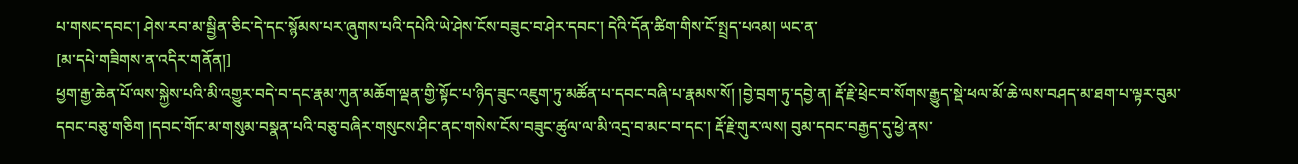པ་གསང་དབང་། ཤེས་རབ་མ་སྦྱིན་ཅིང་དེ་དང་སྙོམས་པར་ཞུགས་པའི་དཔེའི་ཡེ་ཤེས་ངོས་བཟུང་བ་ཤེར་དབང་། དེའི་དོན་ཚིག་གིས་ངོ་སྤྲད་པའམ། ཡང་ན་
[མ་དཔེ་གཟིགས་ན་འདིར་གནོན།]
ཕྱག་རྒྱ་ཆེན་པོ་ལས་སྐྱེས་པའི་མི་འགྱུར་བདེ་བ་དང་རྣམ་ཀུན་མཆོག་ལྡན་གྱི་སྟོང་པ་ཉིད་ཟུང་འཇུག་ཏུ་མཚོན་པ་དབང་བཞི་པ་རྣམས་སོ། །བྱེ་བྲག་ཏུ་དབྱེ་ན། རྡོ་རྗེ་ཕྲེང་བ་སོགས་རྒྱུད་སྡེ་ཕལ་མོ་ཆེ་ལས་བཤད་མ་ཐག་པ་ལྟར་བུམ་དབང་བཅུ་གཅིག །དབང་གོང་མ་གསུམ་བསྣན་པའི་བཅུ་བཞིར་གསུངས་ཤིང་ནང་གསེས་ངོས་བཟུང་ཚུལ་ལ་མི་འདྲ་བ་མང་བ་དང་། རྡོ་རྗེ་གུར་ལས། བུམ་དབང་བརྒྱད་དུ་ཕྱེ་ནས་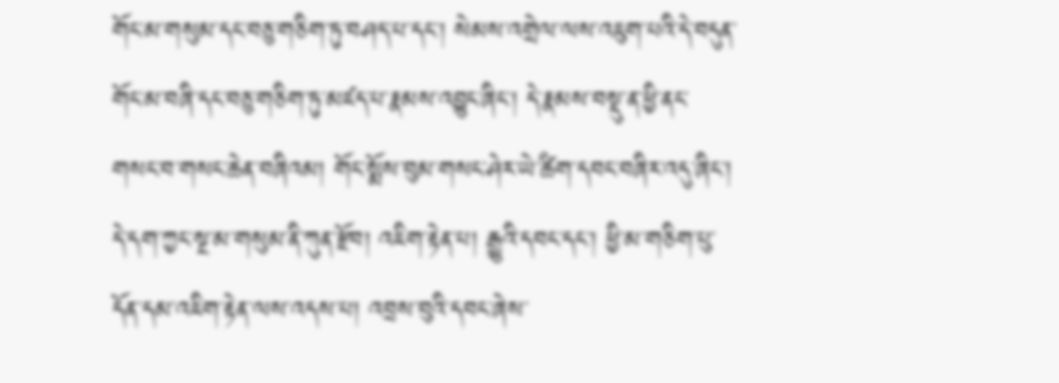གོང་མ་གསུམ་དང་བཅུ་གཅིག་ཏུ་བཤད་པ་དང་། སེམས་འགྲེལ་ལས་འཇུག་པའི་དེ་བདུན་གོང་མ་བཞི་དང་བཅུ་གཅིག་ཏུ་མཛད་པ་རྣམས་འབྱུང་ཞིང་། དེ་རྣམས་བསྡུ་ན་ཕྱི་ནང་གསང་བ་གསང་ཆེན་བཞིའམ། གོང་སྨོས་བུམ་གསང་ཤེར་ཡེ་ཚིག་དབང་བཞིར་འདུ་ཞིང་། དེ་དག་ཀྱང་སྔ་མ་གསུམ་ནི་ཀུན་རྫོབ། འཇིག་རྟེན་པ། རྒྱུའི་དབང་དང་། ཕྱི་མ་གཅིག་པུ་དོན་དམ་འཇིག་རྟེན་ལས་འདས་པ། འབྲས་བུའི་དབང་ཞེས་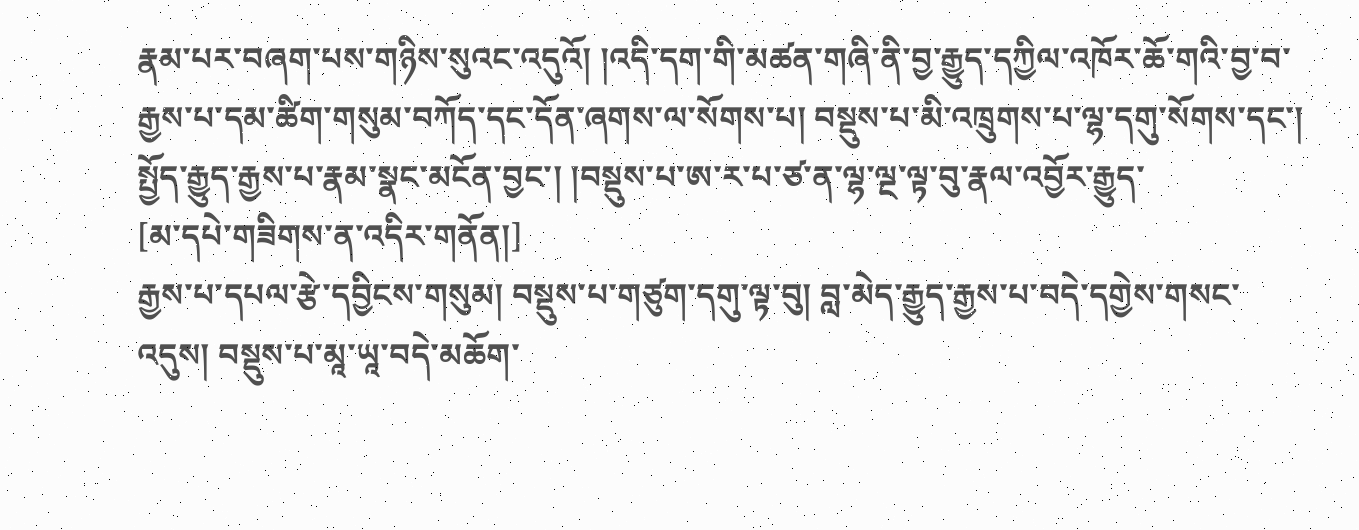རྣམ་པར་བཞག་པས་གཉིས་སུའང་འདུའོ། །འདི་དག་གི་མཚན་གཞི་ནི་བྱ་རྒྱུད་དཀྱིལ་འཁོར་ཆོ་གའི་བྱ་བ་རྒྱས་པ་དམ་ཚིག་གསུམ་བཀོད་དང་དོན་ཞགས་ལ་སོགས་པ། བསྡུས་པ་མི་འཁྲུགས་པ་ལྷ་དགུ་སོགས་དང་། སྤྱོད་རྒྱུད་རྒྱས་པ་རྣམ་སྣང་མངོན་བྱང་། །བསྡུས་པ་ཨ་ར་པ་ཙ་ན་ལྷ་ལྔ་ལྟ་བུ་རྣལ་འབྱོར་རྒྱུད་
[མ་དཔེ་གཟིགས་ན་འདིར་གནོན།]
རྒྱས་པ་དཔལ་རྩེ་དབྱིངས་གསུམ། བསྡུས་པ་གཙུག་དགུ་ལྟ་བུ། བླ་མེད་རྒྱུད་རྒྱས་པ་བདེ་དགྱེས་གསང་འདུས། བསྡུས་པ་མཱ་ཡཱ་བདེ་མཆོག་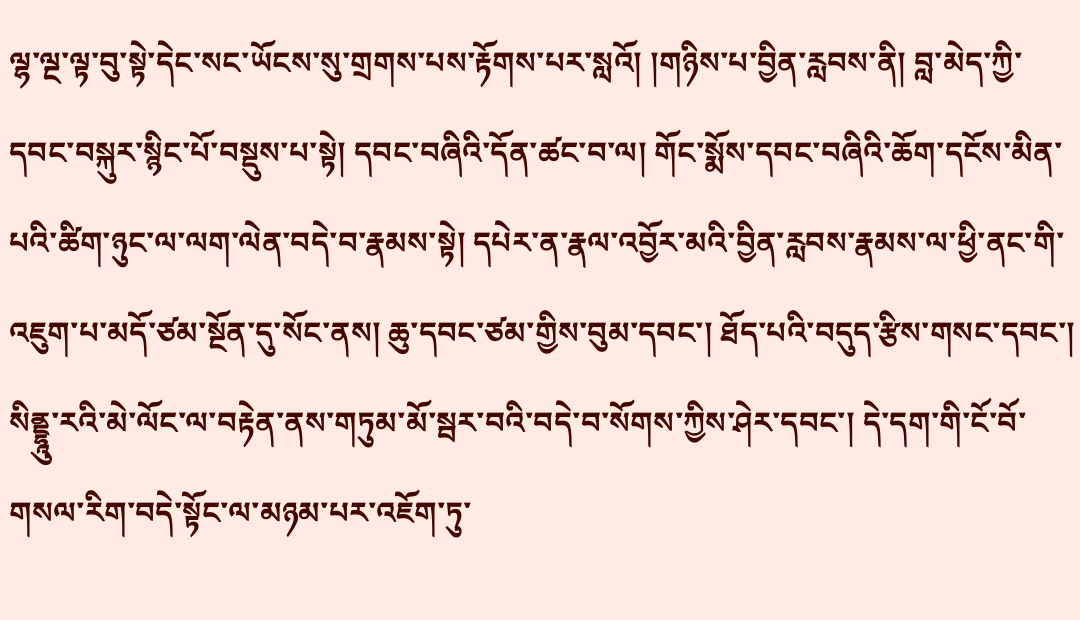ལྷ་ལྔ་ལྟ་བུ་སྟེ་དེང་སང་ཡོངས་སུ་གྲགས་པས་རྟོགས་པར་སླའོ། །གཉིས་པ་བྱིན་རླབས་ནི། བླ་མེད་ཀྱི་དབང་བསྐུར་སྙིང་པོ་བསྡུས་པ་སྟེ། དབང་བཞིའི་དོན་ཚང་བ་ལ། གོང་སྨོས་དབང་བཞིའི་ཆོག་དངོས་མིན་པའི་ཚིག་ཉུང་ལ་ལག་ལེན་བདེ་བ་རྣམས་སྟེ། དཔེར་ན་རྣལ་འབྱོར་མའི་བྱིན་རླབས་རྣམས་ལ་ཕྱི་ནང་གི་འཇུག་པ་མདོ་ཙམ་སྔོན་དུ་སོང་ནས། ཆུ་དབང་ཙམ་གྱིས་བུམ་དབང་། ཐོད་པའི་བདུད་རྩིས་གསང་དབང་། སིནྡྷཱུ་རའི་མེ་ལོང་ལ་བརྟེན་ནས་གཏུམ་མོ་སྦར་བའི་བདེ་བ་སོགས་ཀྱིས་ཤེར་དབང་། དེ་དག་གི་ངོ་བོ་གསལ་རིག་བདེ་སྟོང་ལ་མཉམ་པར་འཇོག་ཏུ་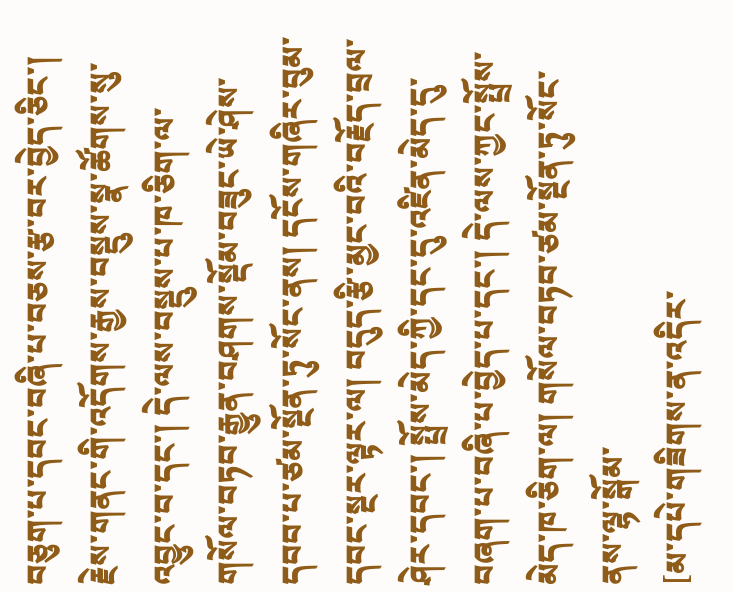བཅུག་པ་དབང་བཞི་པ་བཅས་རྩ་བར་བྱེད་ཅིང་། རྗེས་གནང་གི་འདོགས་རྒྱས་བསྡུས་སྣ་ཚོགས་སུ་འབྱུང་བ་དང་། དེ་ལས་བསྡུས་པ་ཁ་ཅིག་ལ་གསོལ་བཏབ་རྒྱུན་བཤགས་སྡོམ་བཟུང་ཡེ་ཤེས་དབབ་པ་ཙམ་སྔོན་ཏུ་སོང་ནས། དངོས་གཞིར་བུམ་དབང་སྔར་ལྟར་ལ། བདུད་རྩི་མྱང་བའི་བརྗོད་བྲལ་ཤེར་དབང་། སྤྲོས་མེད་ཀྱི་དང་དུ་འཛིན་མེད་དུ་བཞག་པ་བཞི་པ་བྱེད་པ་དང་། དེ་ལས་ཀྱང་སྤྲོས་མེད་ཁ་ཅིག་ལ། གསོལ་བཏབ་ཙམ་སྔོན་ཏུ་སོང་ནས་ལྷ་སྒོམ་
[མ་དཔེ་གཟིགས་ན་འདིར་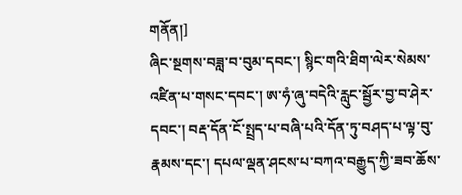གནོན།]
ཞིང་སྔགས་བཟླ་བ་བུམ་དབང་། སྙིང་གའི་ཐིག་ལེར་སེམས་འཛིན་པ་གསང་དབང་། ཨ་ཧཾ་ཞུ་བདེའི་རླུང་སྦྱོར་བྱ་བ་ཤེར་དབང་། བརྡ་དོན་ངོ་སྤྲད་པ་བཞི་པའི་དོན་ཏུ་བཤད་པ་ལྟ་བུ་རྣམས་དང་། དཔལ་ལྡན་ཤངས་པ་བཀའ་བརྒྱུད་ཀྱི་ཟབ་ཆོས་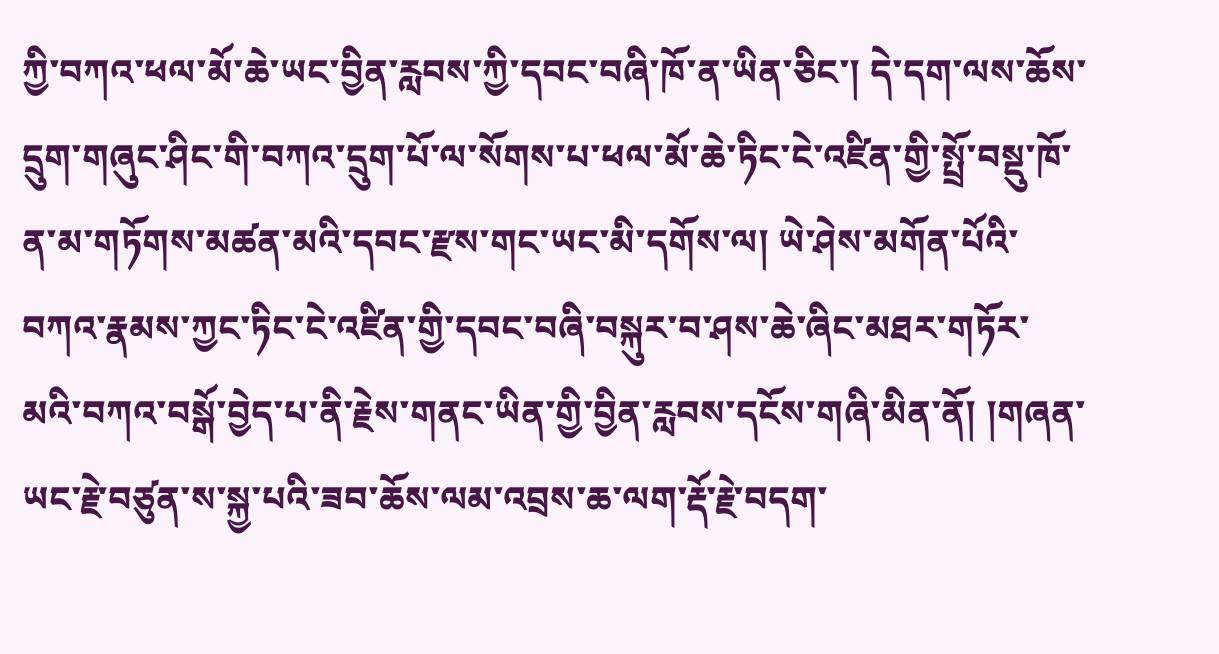ཀྱི་བཀའ་ཕལ་མོ་ཆེ་ཡང་བྱིན་རླབས་ཀྱི་དབང་བཞི་ཁོ་ན་ཡིན་ཅིང་། དེ་དག་ལས་ཆོས་དྲུག་གཞུང་ཤིང་གི་བཀའ་དྲུག་པོ་ལ་སོགས་པ་ཕལ་མོ་ཆེ་ཏིང་ངེ་འཛིན་གྱི་སྤྲོ་བསྡུ་ཁོ་ན་མ་གཏོགས་མཚན་མའི་དབང་རྫས་གང་ཡང་མི་དགོས་ལ། ཡེ་ཤེས་མགོན་པོའི་བཀའ་རྣམས་ཀྱང་ཏིང་ངེ་འཛིན་གྱི་དབང་བཞི་བསྐུར་བ་ཤས་ཆེ་ཞིང་མཐར་གཏོར་མའི་བཀའ་བསྒོ་བྱེད་པ་ནི་རྗེས་གནང་ཡིན་གྱི་བྱིན་རླབས་དངོས་གཞི་མིན་ནོ། །གཞན་ཡང་རྗེ་བཙུན་ས་སྐྱ་པའི་ཟབ་ཆོས་ལམ་འབྲས་ཆ་ལག་རྡོ་རྗེ་བདག་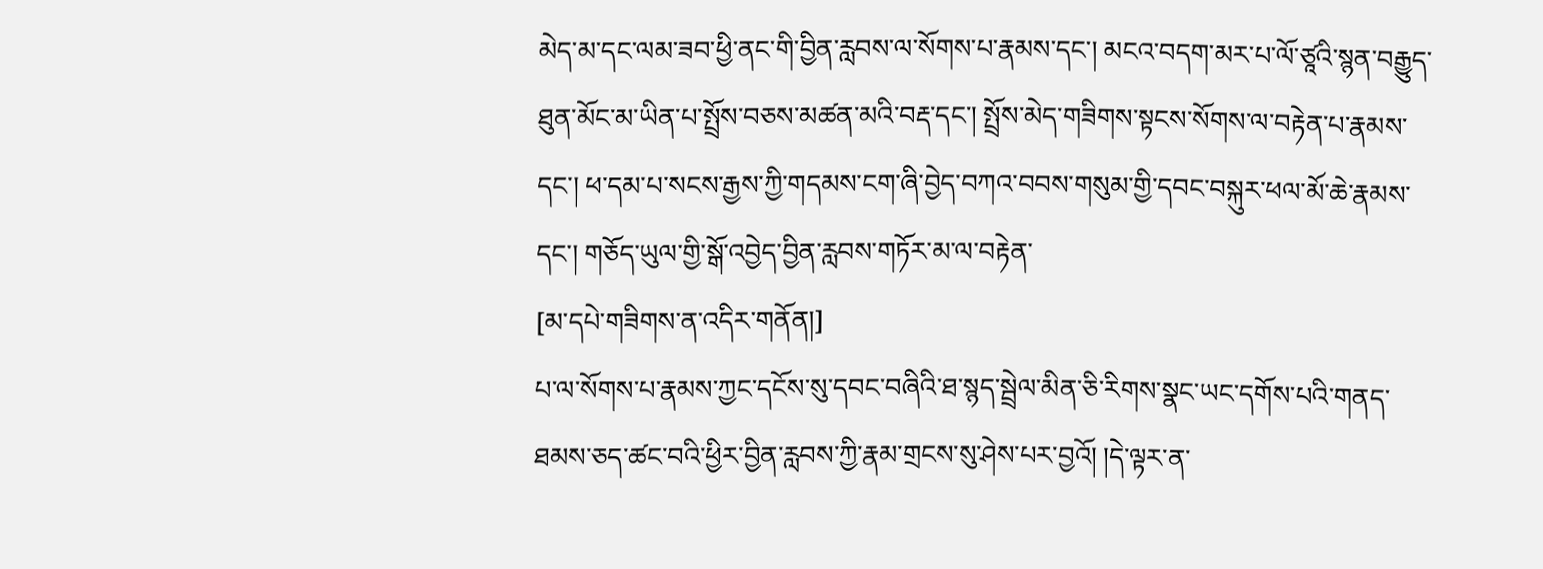མེད་མ་དང་ལམ་ཟབ་ཕྱི་ནང་གི་བྱིན་རླབས་ལ་སོགས་པ་རྣམས་དང་། མངའ་བདག་མར་པ་ལོ་ཙཱའི་སྙན་བརྒྱུད་ཐུན་མོང་མ་ཡིན་པ་སྤྲོས་བཅས་མཚན་མའི་བརྡ་དང་། སྤྲོས་མེད་གཟིགས་སྟངས་སོགས་ལ་བརྟེན་པ་རྣམས་དང་། ཕ་དམ་པ་སངས་རྒྱས་ཀྱི་གདམས་ངག་ཞི་བྱེད་བཀའ་བབས་གསུམ་གྱི་དབང་བསྐུར་ཕལ་མོ་ཆེ་རྣམས་དང་། གཅོད་ཡུལ་གྱི་སྒོ་འབྱེད་བྱིན་རླབས་གཏོར་མ་ལ་བརྟེན་
[མ་དཔེ་གཟིགས་ན་འདིར་གནོན།]
པ་ལ་སོགས་པ་རྣམས་ཀྱང་དངོས་སུ་དབང་བཞིའི་ཐ་སྙད་སྦྲེལ་མིན་ཅི་རིགས་སྣང་ཡང་དགོས་པའི་གནད་ཐམས་ཅད་ཚང་བའི་ཕྱིར་བྱིན་རླབས་ཀྱི་རྣམ་གྲངས་སུ་ཤེས་པར་བྱའོ། །དེ་ལྟར་ན་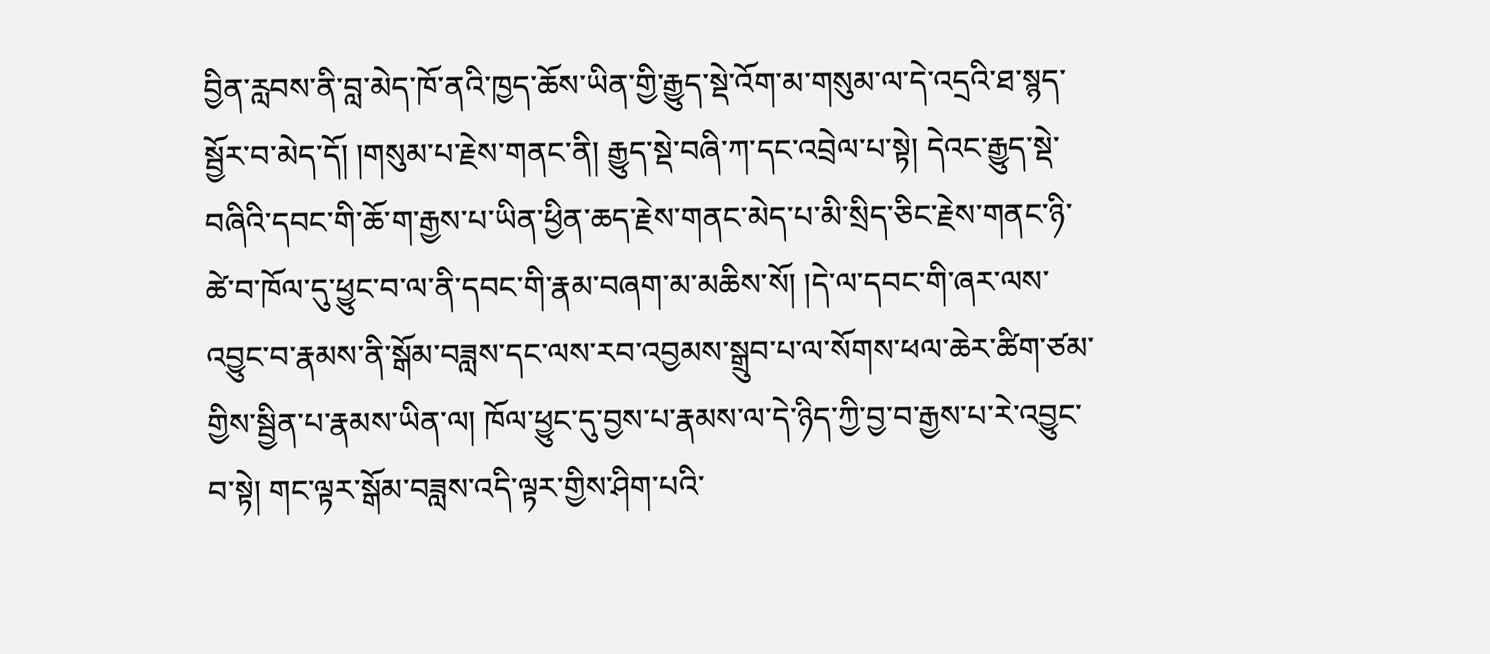བྱིན་རླབས་ནི་བླ་མེད་ཁོ་ནའི་ཁྱད་ཆོས་ཡིན་གྱི་རྒྱུད་སྡེ་འོག་མ་གསུམ་ལ་དེ་འདྲའི་ཐ་སྙད་སྦྱོར་བ་མེད་དོ། །གསུམ་པ་རྗེས་གནང་ནི། རྒྱུད་སྡེ་བཞི་ཀ་དང་འབྲེལ་པ་སྟེ། དེའང་རྒྱུད་སྡེ་བཞིའི་དབང་གི་ཆོ་ག་རྒྱས་པ་ཡིན་ཕྱིན་ཆད་རྗེས་གནང་མེད་པ་མི་སྲིད་ཅིང་རྗེས་གནང་ཉི་ཚེ་བ་ཁོལ་དུ་ཕྱུང་བ་ལ་ནི་དབང་གི་རྣམ་བཞག་མ་མཆིས་སོ། །དེ་ལ་དབང་གི་ཞར་ལས་འབྱུང་བ་རྣམས་ནི་སྒོམ་བཟླས་དང་ལས་རབ་འབྱམས་སྒྲུབ་པ་ལ་སོགས་ཕལ་ཆེར་ཚིག་ཙམ་གྱིས་སྦྱིན་པ་རྣམས་ཡིན་ལ། ཁོལ་ཕྱུང་དུ་བྱས་པ་རྣམས་ལ་དེ་ཉིད་ཀྱི་བྱ་བ་རྒྱས་པ་རེ་འབྱུང་བ་སྟེ། གང་ལྟར་སྒོམ་བཟླས་འདི་ལྟར་གྱིས་ཤིག་པའི་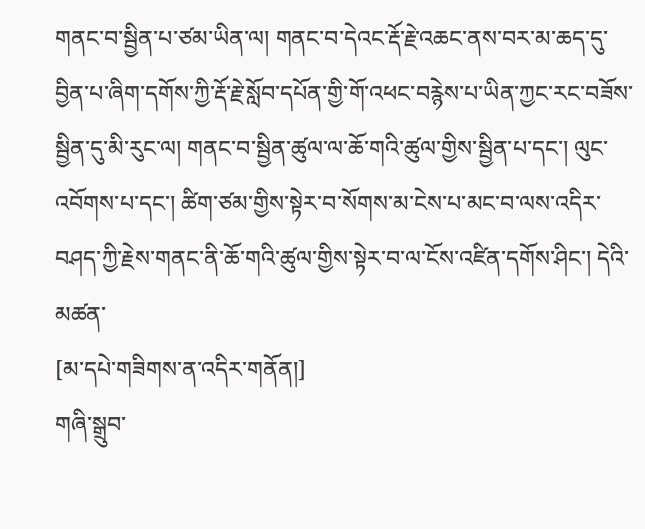གནང་བ་སྦྱིན་པ་ཙམ་ཡིན་ལ། གནང་བ་དེའང་རྡོ་རྗེ་འཆང་ནས་བར་མ་ཆད་དུ་བྱིན་པ་ཞིག་དགོས་ཀྱི་རྡོ་རྗེ་སློབ་དཔོན་གྱི་གོ་འཕང་བརྙེས་པ་ཡིན་ཀྱང་རང་བཟོས་སྦྱིན་དུ་མི་རུང་ལ། གནང་བ་སྦྱིན་ཚུལ་ལ་ཆོ་གའི་ཚུལ་གྱིས་སྦྱིན་པ་དང་། ལུང་འབོགས་པ་དང་། ཚིག་ཙམ་གྱིས་སྟེར་བ་སོགས་མ་ངེས་པ་མང་བ་ལས་འདིར་བཤད་ཀྱི་རྗེས་གནང་ནི་ཆོ་གའི་ཚུལ་གྱིས་སྟེར་བ་ལ་ངོས་འཛིན་དགོས་ཤིང་། དེའི་མཚན་
[མ་དཔེ་གཟིགས་ན་འདིར་གནོན།]
གཞི་སྒྲུབ་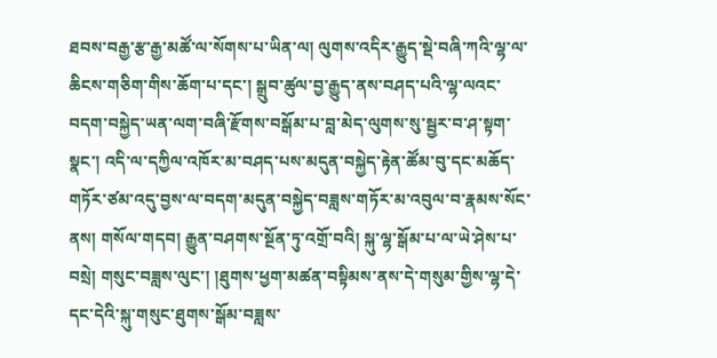ཐབས་བརྒྱ་རྩ་རྒྱ་མཚོ་ལ་སོགས་པ་ཡིན་ལ། ལུགས་འདིར་རྒྱུད་སྡེ་བཞི་ཀའི་ལྷ་ལ་ཆིངས་གཅིག་གིས་ཆོག་པ་དང་། སྒྲུབ་ཚུལ་བྱ་རྒྱུད་ནས་བཤད་པའི་ལྷ་ལའང་བདག་བསྐྱེད་ཡན་ལག་བཞི་རྫོགས་བསྒོམ་པ་བླ་མེད་ལུགས་སུ་སྦྱར་བ་ཤ་སྟག་སྣང་། འདི་ལ་དཀྱིལ་འཁོར་མ་བཤད་པས་མདུན་བསྐྱེད་རྟེན་ཚོམ་བུ་དང་མཆོད་གཏོར་ཙམ་འདུ་བྱས་ལ་བདག་མདུན་བསྐྱེད་བཟླས་གཏོར་མ་འབུལ་བ་རྣམས་སོང་ནས། གསོལ་གདབ། རྒྱུན་བཤགས་སྔོན་ཏུ་འགྲོ་བའི། སྐུ་ལྷ་སྒོམ་པ་ལ་ཡེ་ཤེས་པ་བསྲེ། གསུང་བཟླས་ལུང་། །ཐུགས་ཕྱག་མཚན་བསྟིམས་ནས་དེ་གསུམ་གྱིས་ལྷ་དེ་དང་དེའི་སྐུ་གསུང་ཐུགས་སྒོམ་བཟླས་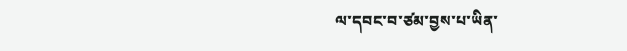ལ་དབང་བ་ཙམ་བྱས་པ་ཡིན་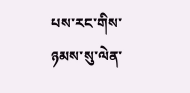པས་རང་གིས་ཉམས་སུ་ལེན་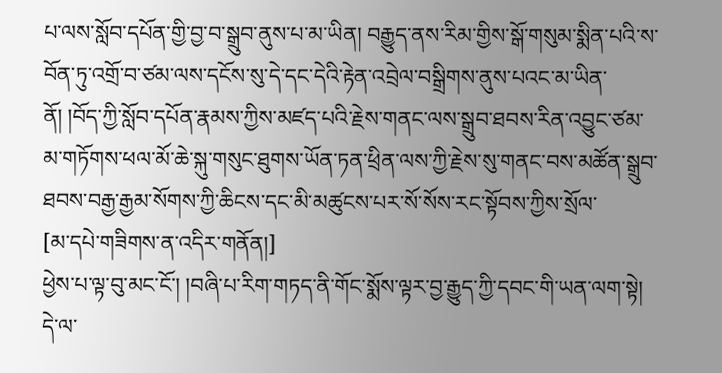པ་ལས་སློབ་དཔོན་གྱི་བྱ་བ་སྒྲུབ་ནུས་པ་མ་ཡིན། བརྒྱུད་ནས་རིམ་གྱིས་སྒོ་གསུམ་སྨིན་པའི་ས་བོན་ཏུ་འགྲོ་བ་ཙམ་ལས་དངོས་སུ་དེ་དང་དེའི་རྟེན་འབྲེལ་བསྒྲིགས་ནུས་པའང་མ་ཡིན་ནོ། །བོད་ཀྱི་སློབ་དཔོན་རྣམས་ཀྱིས་མཛད་པའི་རྗེས་གནང་ལས་སྒྲུབ་ཐབས་རིན་འབྱུང་ཙམ་མ་གཏོགས་ཕལ་མོ་ཆེ་སྐུ་གསུང་ཐུགས་ཡོན་ཏན་ཕྲིན་ལས་ཀྱི་རྗེས་སུ་གནང་བས་མཚོན་སྒྲུབ་ཐབས་བརྒྱ་རྒྱམ་སོགས་ཀྱི་ཆིངས་དང་མི་མཚུངས་པར་སོ་སོས་རང་སྟོབས་ཀྱིས་སྲོལ་
[མ་དཔེ་གཟིགས་ན་འདིར་གནོན།]
ཕྱེས་པ་ལྟ་བུ་མང་ངོ་། །བཞི་པ་རིག་གཏད་ནི་གོང་སྨོས་ལྟར་བྱ་རྒྱུད་ཀྱི་དབང་གི་ཡན་ལག་སྟེ། དེ་ལ་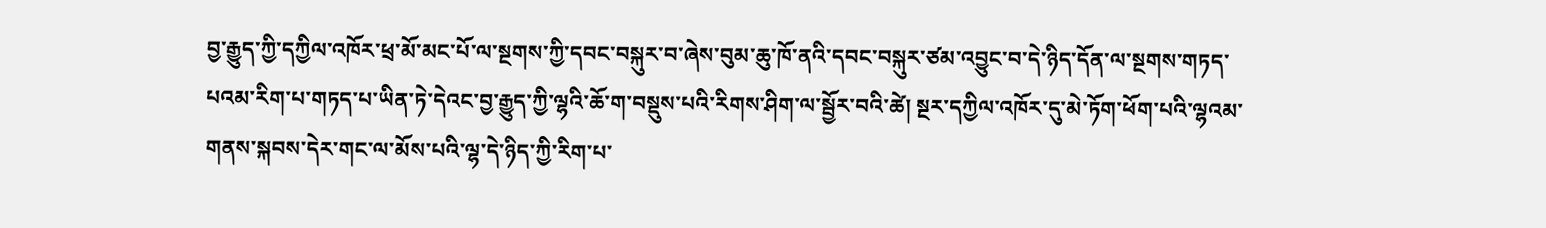བྱ་རྒྱུད་ཀྱི་དཀྱིལ་འཁོར་ཕྲ་མོ་མང་པོ་ལ་སྔགས་ཀྱི་དབང་བསྐུར་བ་ཞེས་བུམ་ཆུ་ཁོ་ནའི་དབང་བསྐུར་ཙམ་འབྱུང་བ་དེ་ཉིད་དོན་ལ་སྔགས་གཏད་པའམ་རིག་པ་གཏད་པ་ཡིན་ཏེ་དེའང་བྱ་རྒྱུད་ཀྱི་ལྷའི་ཆོ་ག་བསྡུས་པའི་རིགས་ཤིག་ལ་སྦྱོར་བའི་ཚེ། སྔར་དཀྱིལ་འཁོར་དུ་མེ་ཏོག་ཕོག་པའི་ལྷའམ་གནས་སྐབས་དེར་གང་ལ་མོས་པའི་ལྷ་དེ་ཉིད་ཀྱི་རིག་པ་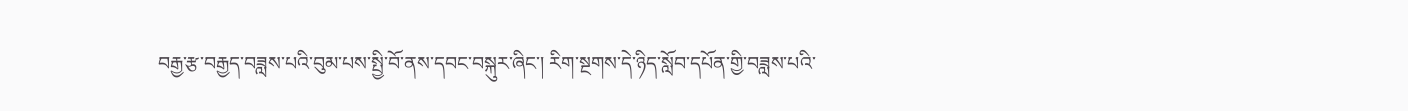བརྒྱ་རྩ་བརྒྱད་བཟླས་པའི་བུམ་པས་སྤྱི་བོ་ནས་དབང་བསྐུར་ཞིང་། རིག་སྔགས་དེ་ཉིད་སློབ་དཔོན་གྱི་བཟླས་པའི་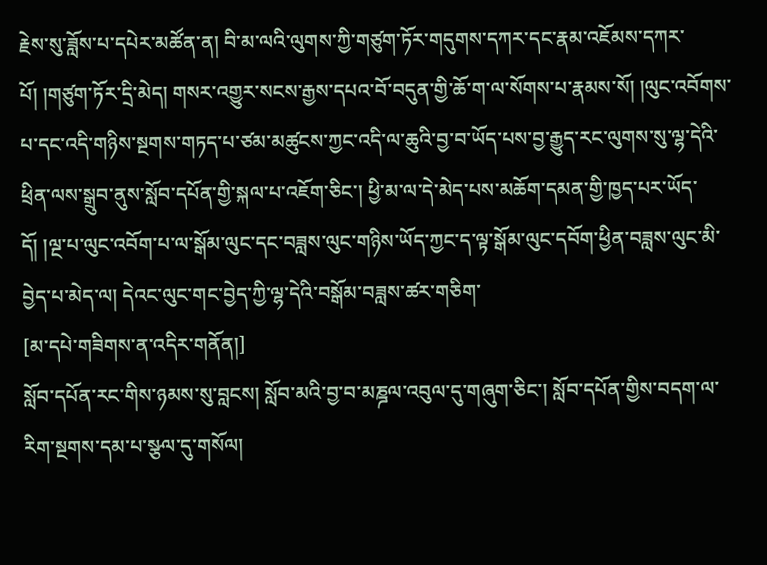རྗེས་སུ་ཟློས་པ་དཔེར་མཚོན་ན། བི་མ་ལའི་ལུགས་ཀྱི་གཙུག་ཏོར་གདུགས་དཀར་དང་རྣམ་འཇོམས་དཀར་པོ། །གཙུག་ཏོར་དྲི་མེད། གསར་འགྱུར་སངས་རྒྱས་དཔའ་བོ་བདུན་གྱི་ཆོ་ག་ལ་སོགས་པ་རྣམས་སོ། །ལུང་འབོགས་པ་དང་འདི་གཉིས་སྔགས་གཏད་པ་ཙམ་མཚུངས་ཀྱང་འདི་ལ་ཆུའི་བྱ་བ་ཡོད་པས་བྱ་རྒྱུད་རང་ལུགས་སུ་ལྷ་དེའི་ཕྲིན་ལས་སྒྲུབ་ནུས་སློབ་དཔོན་གྱི་སྐལ་པ་འཇོག་ཅིང་། ཕྱི་མ་ལ་དེ་མེད་པས་མཆོག་དམན་གྱི་ཁྱད་པར་ཡོད་དོ། །ལྔ་པ་ལུང་འབོག་པ་ལ་སྒོམ་ལུང་དང་བཟླས་ལུང་གཉིས་ཡོད་ཀྱང་ད་ལྟ་སྒོམ་ལུང་དབོག་ཕྱིན་བཟླས་ལུང་མི་བྱེད་པ་མེད་ལ། དེའང་ལུང་གང་བྱེད་ཀྱི་ལྷ་དེའི་བསྒོམ་བཟླས་ཚར་གཅིག་
[མ་དཔེ་གཟིགས་ན་འདིར་གནོན།]
སློབ་དཔོན་རང་གིས་ཉམས་སུ་བླངས། སློབ་མའི་བྱ་བ་མཎྜལ་འབུལ་དུ་གཞུག་ཅིང་། སློབ་དཔོན་གྱིས་བདག་ལ་རིག་སྔགས་དམ་པ་སྩལ་དུ་གསོལ།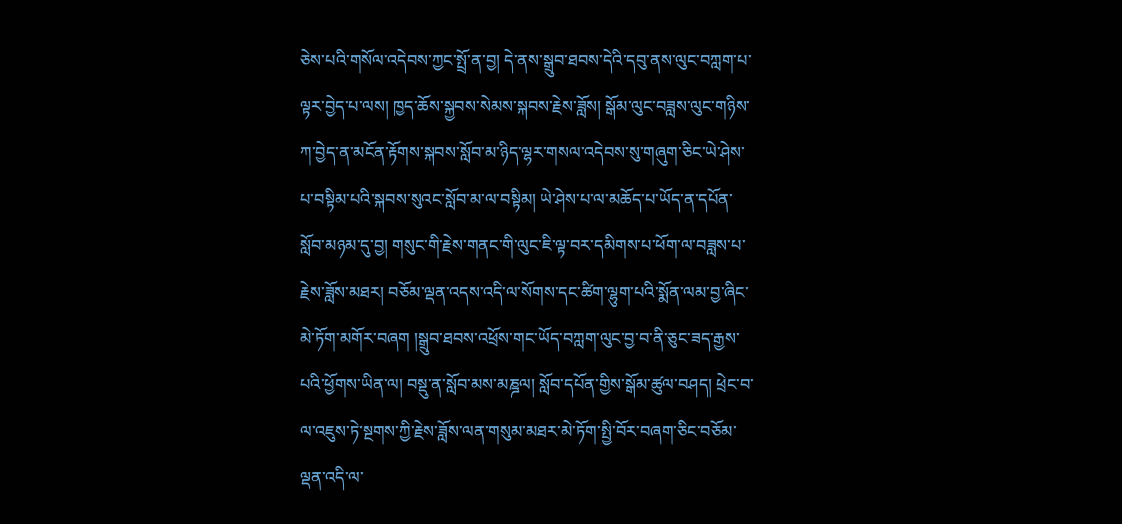ཅེས་པའི་གསོལ་འདེབས་ཀྱང་སྤྲོ་ན་བྱ། དེ་ནས་སྒྲུབ་ཐབས་དེའི་དབུ་ནས་ལུང་བཀླག་པ་ལྟར་བྱེད་པ་ལས། ཁྱད་ཆོས་སྐྱབས་སེམས་སྐབས་རྗེས་ཟློས། སྒོམ་ལུང་བཟླས་ལུང་གཉིས་ཀ་བྱེད་ན་མངོན་རྟོགས་སྐབས་སློབ་མ་ཉིད་ལྷར་གསལ་འདེབས་སུ་གཞུག་ཅིང་ཡེ་ཤེས་པ་བསྟིམ་པའི་སྐབས་སུའང་སློབ་མ་ལ་བསྟིམ། ཡེ་ཤེས་པ་ལ་མཆོད་པ་ཡོད་ན་དཔོན་སློབ་མཉམ་དུ་བྱ། གསུང་གི་རྗེས་གནང་གི་ལུང་ཇི་ལྟ་བར་དམིགས་པ་ཕོག་ལ་བཟླས་པ་རྗེས་ཟློས་མཐར། བཅོམ་ལྡན་འདས་འདི་ལ་སོགས་དང་ཚིག་ལྷུག་པའི་སྨོན་ལམ་བྱ་ཞིང་མེ་ཏོག་མགོར་བཞག །སྒྲུབ་ཐབས་འཕྲོས་གང་ཡོད་བཀླག་ལུང་བྱ་བ་ནི་ཅུང་ཟད་རྒྱས་པའི་ཕྱོགས་ཡིན་ལ། བསྡུ་ན་སློབ་མས་མཎྜལ། སློབ་དཔོན་གྱིས་སྒོམ་ཚུལ་བཤད། ཕྲེང་བ་ལ་འཇུས་ཏེ་སྔགས་ཀྱི་རྗེས་ཟློས་ལན་གསུམ་མཐར་མེ་ཏོག་སྤྱི་བོར་བཞག་ཅིང་བཅོམ་ལྡན་འདི་ལ་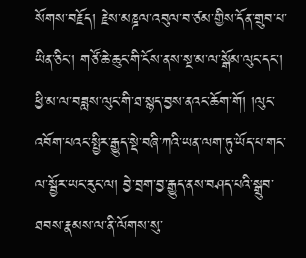སོགས་བརྗོད། རྗེས་མཎྜལ་འབུལ་བ་ཙམ་གྱིས་དོན་གྲུབ་པ་ཡིན་ཅིང་། གཙོ་ཆེ་ཆུང་གི་ངོས་ནས་སྔ་མ་ལ་སྒོམ་ལུང་དང་། ཕྱི་མ་ལ་བཟླས་ལུང་གི་ཐ་སྙད་བྱས་ནའང་ཆོག་གོ། །ལུང་འབོག་པའང་སྤྱིར་རྒྱུད་སྡེ་བཞི་ཀའི་ཡན་ལག་ཏུ་ཡོད་པ་གང་ལ་སྦྱོར་ཡང་རུང་ལ། བྱེ་བྲག་བྱ་རྒྱུད་ནས་བཤད་པའི་སྒྲུབ་ཐབས་རྣམས་ལ་ནི་ལོགས་སུ་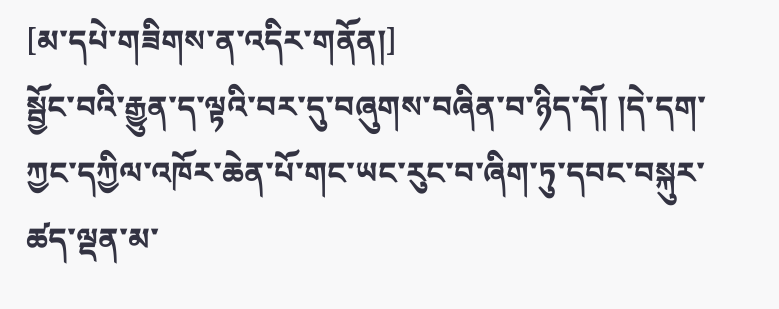[མ་དཔེ་གཟིགས་ན་འདིར་གནོན།]
སྦྱོང་བའི་རྒྱུན་ད་ལྟའི་བར་དུ་བཞུགས་བཞིན་བ་ཉིད་དོ། །དེ་དག་ཀྱང་དཀྱིལ་འཁོར་ཆེན་པོ་གང་ཡང་རུང་བ་ཞིག་ཏུ་དབང་བསྐུར་ཚད་ལྡན་མ་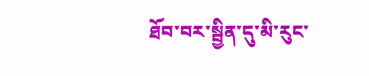ཐོབ་བར་སྦྱིན་དུ་མི་རུང་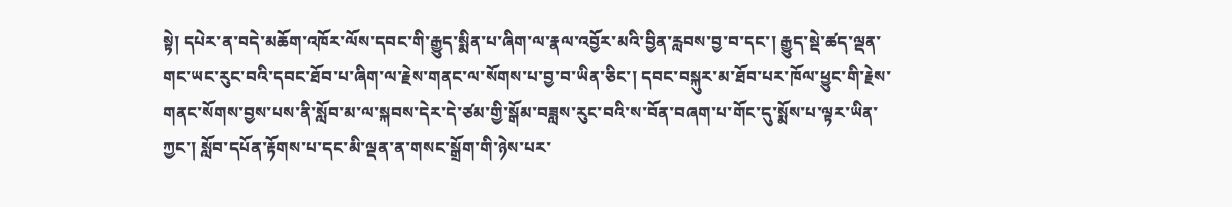སྟེ། དཔེར་ན་བདེ་མཆོག་འཁོར་ལོས་དབང་གི་རྒྱུད་སྨིན་པ་ཞིག་ལ་རྣལ་འབྱོར་མའི་བྱིན་རླབས་བྱ་བ་དང་། རྒྱུད་སྡེ་ཚད་ལྡན་གང་ཡང་རུང་བའི་དབང་ཐོབ་པ་ཞིག་ལ་རྗེས་གནང་ལ་སོགས་པ་བྱ་བ་ཡིན་ཅིང་། དབང་བསྐུར་མ་ཐོབ་པར་ཁོལ་ཕྱུང་གི་རྗེས་གནང་སོགས་བྱས་པས་ནི་སློབ་མ་ལ་སྐབས་དེར་དེ་ཙམ་གྱི་སྒོམ་བཟླས་རུང་བའི་ས་བོན་བཞག་པ་གོང་དུ་སྨོས་པ་ལྟར་ཡིན་ཀྱང་། སློབ་དཔོན་རྟོགས་པ་དང་མི་ལྡན་ན་གསང་སྒྲོག་གི་ཉེས་པར་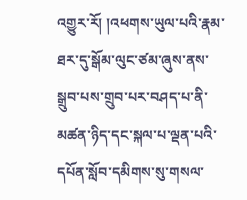འགྱུར་རོ། །འཕགས་ཡུལ་པའི་རྣམ་ཐར་དུ་སྒོམ་ལུང་ཙམ་ཞུས་ནས་སྒྲུབ་པས་གྲུབ་པར་བཤད་པ་ནི་མཚན་ཉིད་དང་སྐལ་པ་ལྡན་པའི་དཔོན་སློབ་དམིགས་སུ་གསལ་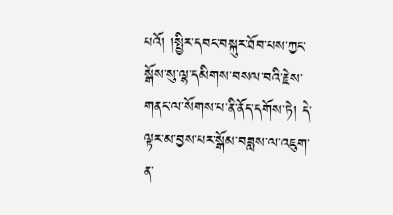པའོ། །སྤྱིར་དབང་བསྐུར་ཐོབ་པས་ཀྱང་སྒོས་སུ་ལྷ་དམིགས་བསལ་བའི་རྗེས་གནང་ལ་སོགས་པ་ནི་ནོད་དགོས་ཏེ། དེ་ལྟར་མ་བྱས་པར་སྒོམ་བཟླས་ལ་འཇུག་ན་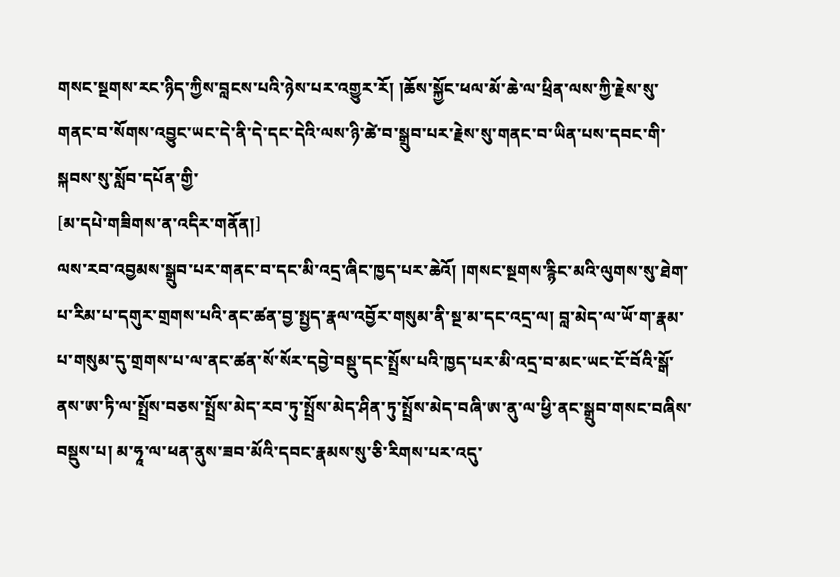གསང་སྔགས་རང་ཉིད་ཀྱིས་བླངས་པའི་ཉེས་པར་འགྱུར་རོ། །ཆོས་སྐྱོང་ཕལ་མོ་ཆེ་ལ་ཕྲིན་ལས་ཀྱི་རྗེས་སུ་གནང་བ་སོགས་འབྱུང་ཡང་དེ་ནི་དེ་དང་དེའི་ལས་ཉི་ཚེ་བ་སྒྲུབ་པར་རྗེས་སུ་གནང་བ་ཡིན་པས་དབང་གི་སྐབས་སུ་སློབ་དཔོན་གྱི་
[མ་དཔེ་གཟིགས་ན་འདིར་གནོན།]
ལས་རབ་འབྱམས་སྒྲུབ་པར་གནང་བ་དང་མི་འདྲ་ཞིང་ཁྱད་པར་ཆེའོ། །གསང་སྔགས་རྙིང་མའི་ལུགས་སུ་ཐེག་པ་རིམ་པ་དགུར་གྲགས་པའི་ནང་ཚན་བྱ་སྤྱད་རྣལ་འབྱོར་གསུམ་ནི་སྔ་མ་དང་འདྲ་ལ། བླ་མེད་ལ་ཡོ་ག་རྣམ་པ་གསུམ་དུ་གྲགས་པ་ལ་ནང་ཚན་སོ་སོར་དབྱེ་བསྡུ་དང་སྤྲོས་པའི་ཁྱད་པར་མི་འདྲ་བ་མང་ཡང་ངོ་བོའི་སྒོ་ནས་ཨ་ཏི་ལ་སྤྲོས་བཅས་སྤྲོས་མེད་རབ་ཏུ་སྤྲོས་མེད་ཤིན་ཏུ་སྤྲོས་མེད་བཞི་ཨ་ནུ་ལ་ཕྱི་ནང་སྒྲུབ་གསང་བཞིས་བསྡུས་པ། མ་ཧཱ་ལ་ཕན་ནུས་ཟབ་མོའི་དབང་རྣམས་སུ་ཅི་རིགས་པར་འདུ་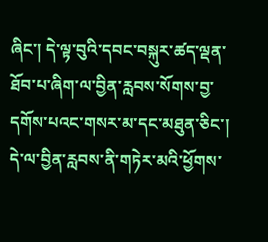ཞིང་། དེ་ལྟ་བུའི་དབང་བསྐུར་ཚད་ལྡན་ཐོབ་པ་ཞིག་ལ་བྱིན་རླབས་སོགས་བྱ་དགོས་པའང་གསར་མ་དང་མཐུན་ཅིང་། དེ་ལ་བྱིན་རླབས་ནི་གཏེར་མའི་ཕྱོགས་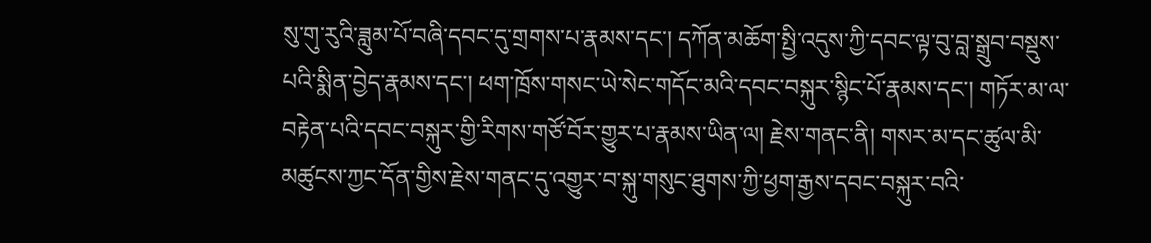སུ་གུ་རུའི་ཟླུམ་པོ་བཞི་དབང་དུ་གྲགས་པ་རྣམས་དང་། དཀོན་མཆོག་སྤྱི་འདུས་ཀྱི་དབང་ལྟ་བུ་བླ་སྒྲུབ་བསྡུས་པའི་སྨིན་བྱེད་རྣམས་དང་། ཕག་ཁྲོས་གསང་ཡེ་སེང་གདོང་མའི་དབང་བསྐུར་སྙིང་པོ་རྣམས་དང་། གཏོར་མ་ལ་བརྟེན་པའི་དབང་བསྐུར་གྱི་རིགས་གཙོ་བོར་གྱུར་པ་རྣམས་ཡིན་ལ། རྗེས་གནང་ནི། གསར་མ་དང་ཚུལ་མི་མཚུངས་ཀྱང་དོན་གྱིས་རྗེས་གནང་དུ་འགྱུར་བ་སྐུ་གསུང་ཐུགས་ཀྱི་ཕྱག་རྒྱས་དབང་བསྐུར་བའི་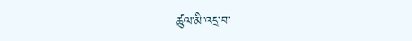ཚུལ་མི་འདྲ་བ་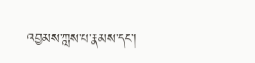འབྱམས་ཀླས་པ་རྣམས་དང་།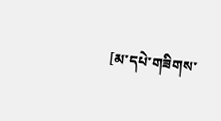[མ་དཔེ་གཟིགས་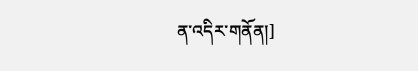ན་འདིར་གནོན།]